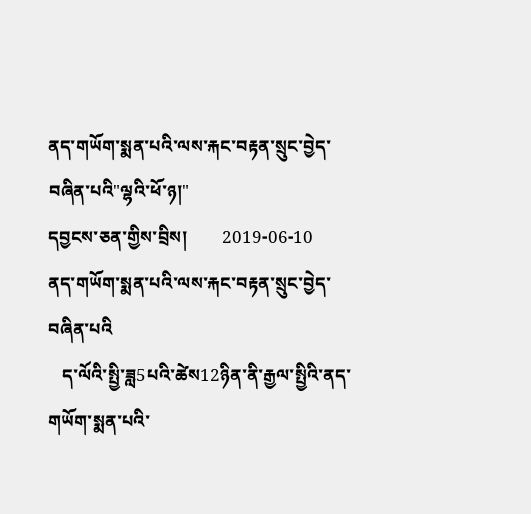ནད་གཡོག་སྨན་པའི་ལས་རྐང་བརྟན་སྲུང་བྱེད་བཞིན་པའི"ལྷའི་ཕོ་ཉ།"
དབྱངས་ཅན་གྱིས་བྲིས།        2019-06-10
ནད་གཡོག་སྨན་པའི་ལས་རྐང་བརྟན་སྲུང་བྱེད་བཞིན་པའི
   ད་ལོའི་སྤྱི་ཟླ5པའི་ཚེས12ཉིན་ནི་རྒྱལ་སྤྱིའི་ནད་གཡོག་སྨན་པའི་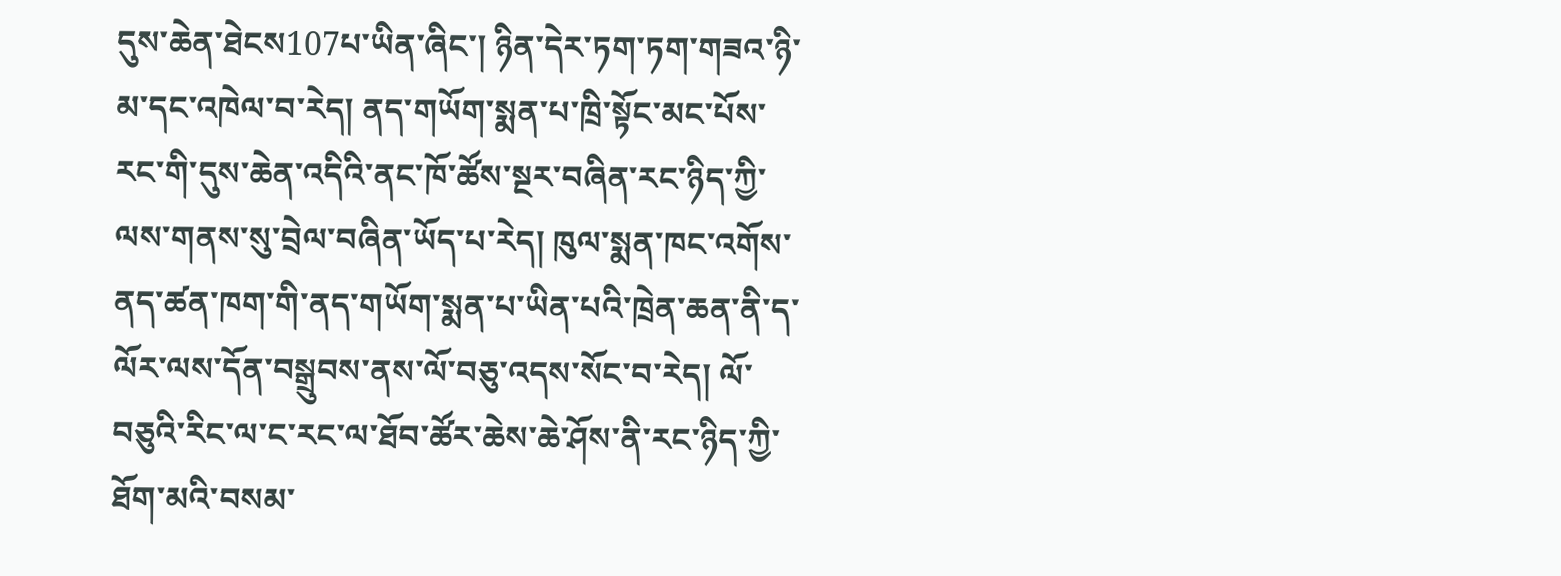དུས་ཆེན་ཐེངས107པ་ཡིན་ཞིང་། ཉིན་དེར་ཏག་ཏག་གཟའ་ཉི་མ་དང་འཁེལ་བ་རེད། ནད་གཡོག་སྨན་པ་ཁྲི་སྟོང་མང་པོས་རང་གི་དུས་ཆེན་འདིའི་ནང་ཁོ་ཚོས་སྔར་བཞིན་རང་ཉིད་ཀྱི་ལས་གནས་སུ་བྲེལ་བཞིན་ཡོད་པ་རེད། ཁུལ་སྨན་ཁང་འགོས་ནད་ཚན་ཁག་གི་ནད་གཡོག་སྨན་པ་ཡིན་པའི་ཁྲེན་ཆན་ནི་ད་ལོར་ལས་དོན་བསྒྲུབས་ནས་ལོ་བཅུ་འདས་སོང་བ་རེད། ལོ་བཅུའི་རིང་ལ་ང་རང་ལ་ཐོབ་ཚོར་ཆེས་ཆེ་ཤོས་ནི་རང་ཉིད་ཀྱི་ཐོག་མའི་བསམ་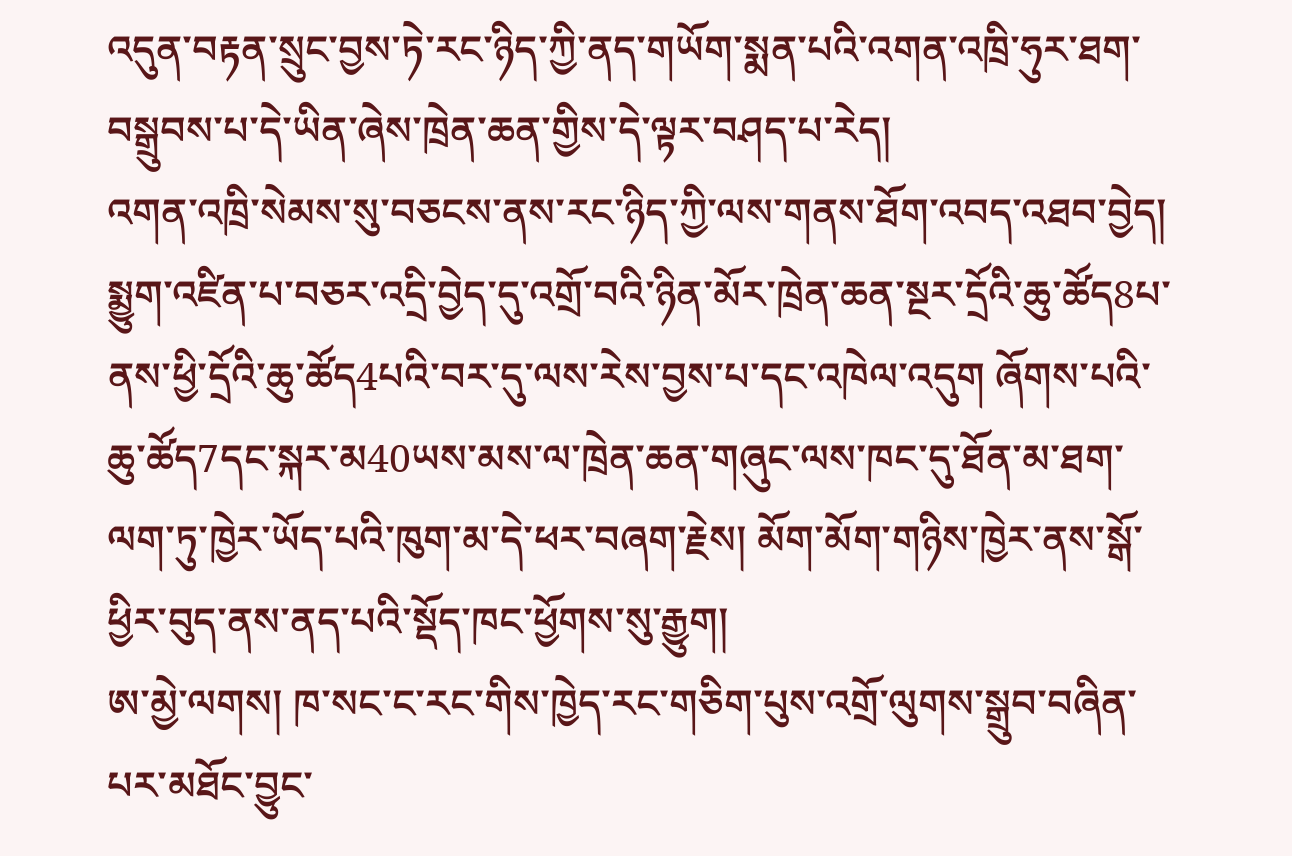འདུན་བརྟན་སྲུང་བྱས་ཏེ་རང་ཉིད་ཀྱི་ནད་གཡོག་སྨན་པའི་འགན་འཁྲི་ཧུར་ཐག་བསྒྲུབས་པ་དེ་ཡིན་ཞེས་ཁྲེན་ཆན་གྱིས་དེ་ལྟར་བཤད་པ་རེད།
འགན་འཁྲི་སེམས་སུ་བཅངས་ནས་རང་ཉིད་ཀྱི་ལས་གནས་ཐོག་འབད་འཐབ་བྱེད།
སྨྱུག་འཛིན་པ་བཅར་འདྲི་བྱེད་དུ་འགྲོ་བའི་ཉིན་མོར་ཁྲེན་ཆན་སྔར་དྲོའི་ཆུ་ཚོད8པ་ནས་ཕྱི་དྲོའི་ཆུ་ཚོད4པའི་བར་དུ་ལས་རེས་བྱས་པ་དང་འཁེལ་འདུག ཞོགས་པའི་ཆུ་ཚོད7དང་སྐར་མ40ཡས་མས་ལ་ཁྲེན་ཆན་གཞུང་ལས་ཁང་དུ་ཐོན་མ་ཐག་ལག་ཏུ་ཁྱེར་ཡོད་པའི་ཁུག་མ་དེ་ཕར་བཞག་རྗེས། མོག་མོག་གཉིས་ཁྱེར་ནས་སྒོ་ཕྱིར་བུད་ནས་ནད་པའི་སྡོད་ཁང་ཕྱོགས་སུ་རྒྱུག།
ཨ་མྱེ་ལགས། ཁ་སང་ང་རང་གིས་ཁྱེད་རང་གཅིག་པུས་འགྲོ་ལུགས་སྒྲུབ་བཞིན་པར་མཐོང་བྱུང་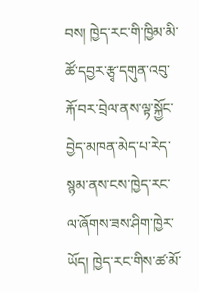བས། ཁྱེད་རང་གི་ཁྱིམ་མི་ཚོ་དབྱར་རྩྭ་དགུན་འབུ་རྐོ་བར་བྲེལ་ནས་ལྟ་སྐྱོང་བྱེད་མཁན་མེད་པ་རེད་སྙམ་ནས་ངས་ཁྱེད་རང་ལ་ཞོགས་ཟས་ཤིག་ཁྱེར་ཡོད། ཁྱེད་རང་གིས་ཚ་མོ་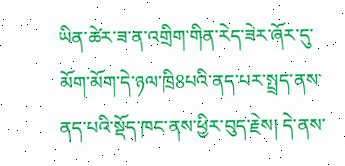ཡིན་ཚེར་ཟ་ན་འགྲིག་གིན་རེད་ཟེར་ཞོར་དུ་མོག་མོག་དེ་ཉལ་ཁྲི8པའི་ནད་པར་སྤྲད་ནས་ནད་པའི་སྡོད་ཁང་ནས་ཕྱིར་བུད་རྗེས། དེ་ནས་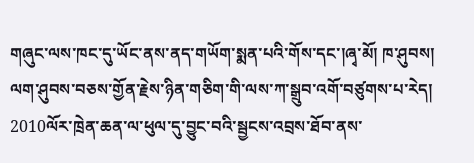གཞུང་ལས་ཁང་དུ་ཡོང་ནས་ནད་གཡོག་སྨན་པའི་གོས་དང་།ཞྭ་མོ། ཁ་ཤུབས། ལག་ཤུབས་བཅས་གྱོན་རྗེས་ཉིན་གཅིག་གི་ལས་ཀ་སྒྲུབ་འགོ་བཙུགས་པ་རེད།
2010ལོར་ཁྲེན་ཆན་ལ་ཕུལ་དུ་བྱུང་བའི་སྦྱངས་འབྲས་ཐོབ་ནས་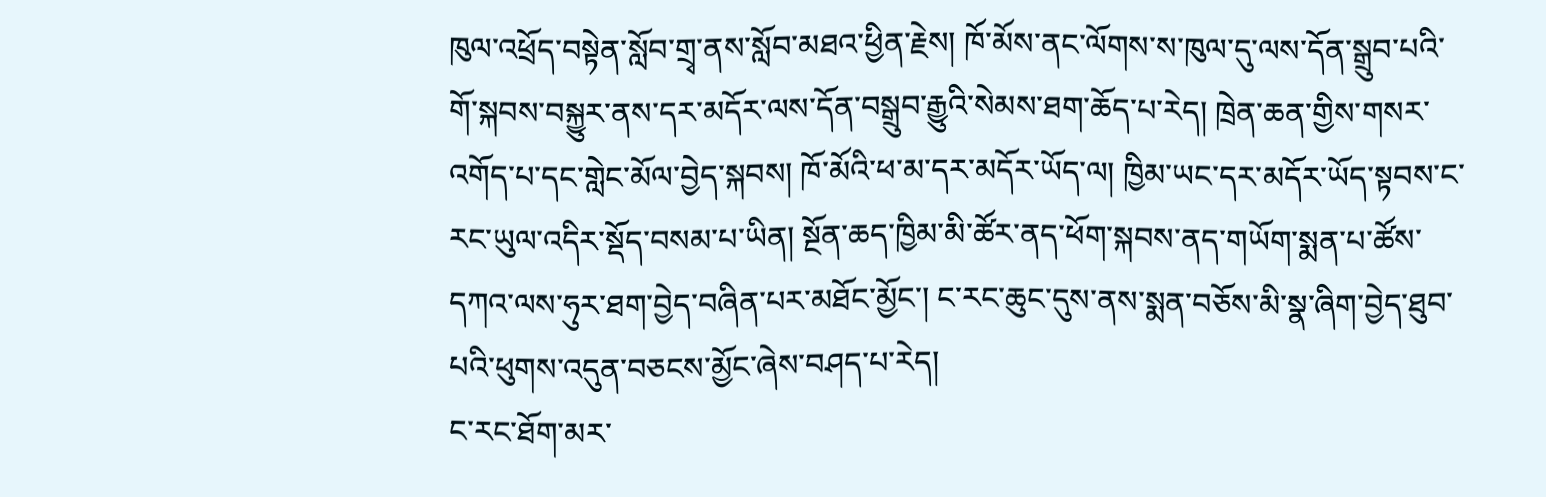ཁུལ་འཕྲོད་བསྟེན་སློབ་གྲྭ་ནས་སློབ་མཐའ་ཕྱིན་རྗེས། ཁོ་མོས་ནང་ལོགས་ས་ཁུལ་དུ་ལས་དོན་སྒྲུབ་པའི་གོ་སྐབས་བསྐྱུར་ནས་དར་མདོར་ལས་དོན་བསྒྲུབ་རྒྱུའི་སེམས་ཐག་ཆོད་པ་རེད། ཁྲེན་ཆན་གྱིས་གསར་འགོད་པ་དང་གླེང་མོལ་བྱེད་སྐབས། ཁོ་མོའི་ཕ་མ་དར་མདོར་ཡོད་ལ། ཁྱིམ་ཡང་དར་མདོར་ཡོད་སྟབས་ང་རང་ཡུལ་འདིར་སྡོད་བསམ་པ་ཡིན། སྔོན་ཆད་ཁྱིམ་མི་ཚོར་ནད་ཕོག་སྐབས་ནད་གཡོག་སྨན་པ་ཚོས་དཀའ་ལས་ཧུར་ཐག་བྱེད་བཞིན་པར་མཐོང་མྱོང་། ང་རང་ཆུང་དུས་ནས་སྨན་བཅོས་མི་སྣ་ཞིག་བྱེད་ཐུབ་པའི་ཕུགས་འདུན་བཅངས་མྱོང་ཞེས་བཤད་པ་རེད།
ང་རང་ཐོག་མར་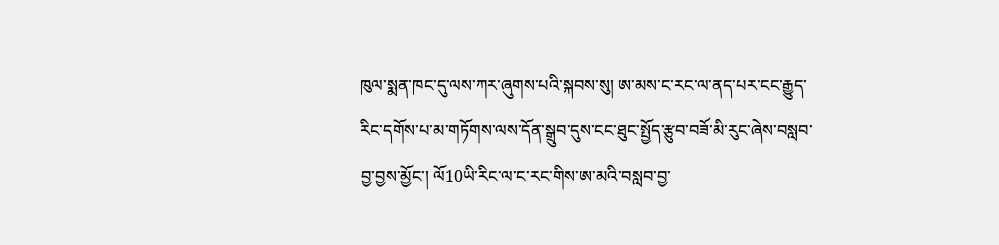ཁུལ་སྨན་ཁང་དུ་ལས་ཀར་ཞུགས་པའི་སྐབས་སུ། ཨ་མས་ང་རང་ལ་ནད་པར་ངང་རྒྱུད་རིང་དགོས་པ་མ་གཏོགས་ལས་དོན་སྒྲུབ་དུས་ངང་ཐུང་སྤྱོད་རྩུབ་བཟོ་མི་རུང་ཞེས་བསླབ་བྱ་བྱས་མྱོང་། ལོ10ཡི་རིང་ལ་ང་རང་གིས་ཨ་མའི་བསླབ་བྱ་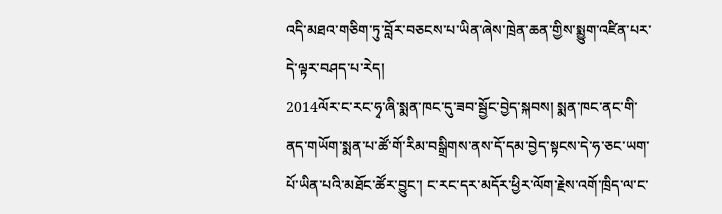འདི་མཐའ་གཅིག་ཏུ་བློར་བཅངས་པ་ཡིན་ཞེས་ཁྲེན་ཆན་གྱིས་སྨྱུག་འཛིན་པར་དེ་ལྟར་བཤད་པ་རེད།
2014ལོར་ང་རང་ཧྭ་ཞི་སྨན་ཁང་དུ་ཟབ་སྦྱོང་བྱེད་སྐབས། སྨན་ཁང་ནང་གི་ནད་གཡོག་སྨན་པ་ཚོ་གོ་རིམ་བསྒྲིགས་ནས་དོ་དམ་བྱེད་སྟངས་དེ་ཧ་ཅང་ཡག་པོ་ཡིན་པའི་མཐོང་ཚོར་བྱུང་། ང་རང་དར་མདོར་ཕྱིར་ལོག་རྗེས་འགོ་ཁྲིད་ལ་ང་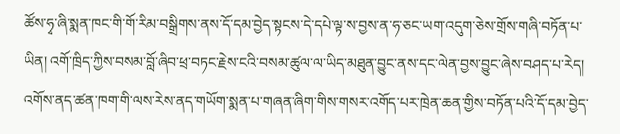ཚོས་ཧྭ་ཞི་སྨན་ཁང་གི་གོ་རིམ་བསྒྲིགས་ནས་དོ་དམ་བྱེད་སྟངས་དེ་དཔེ་ལྟ་ས་བྱས་ན་ཧ་ཅང་ཡག་འདུག་ཅེས་གྲོས་གཞི་བཏོན་པ་ཡིན། འགོ་ཁྲིད་ཀྱིས་བསམ་བློ་ཞིབ་ཕྲ་བཏང་རྗེས་ངའི་བསམ་ཚུལ་ལ་ཡིད་མཐུན་བྱུང་ནས་དང་ལེན་བྱས་བྱུང་ཞེས་བཤད་པ་རེད། འགོས་ནད་ཚན་ཁག་གི་ལས་རེས་ནད་གཡོག་སྨན་པ་གཞན་ཞིག་གིས་གསར་འགོད་པར་ཁྲེན་ཆན་གྱིས་བཏོན་པའི་དོ་དམ་བྱེད་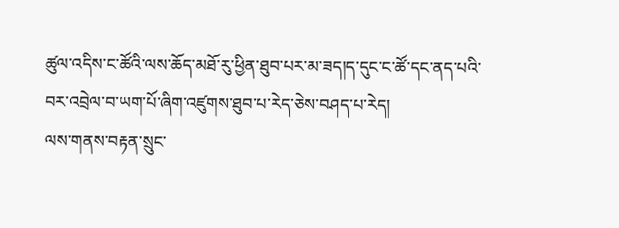ཚུལ་འདིས་ང་ཚོའི་ལས་ཆོད་མཐོ་རུ་ཕྱིན་ཐུབ་པར་མ་ཟད།ད་དུང་ང་ཚོ་དང་ནད་པའི་བར་འབྲེལ་བ་ཡག་པོ་ཞིག་འཛུགས་ཐུབ་པ་རེད་ཅེས་བཤད་པ་རེད།
ལས་གནས་བརྟན་སྲུང་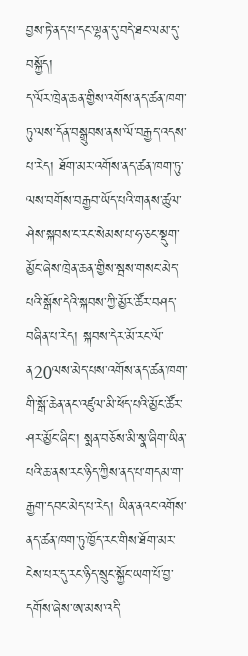བྱས་ཏེ་ནད་པ་དང་ལྷན་དུ་བདེ་ཐང་ལམ་དུ་བསྐྱོད།
ད་ལོར་ཁྲེན་ཆན་གྱིས་འགོས་ནད་ཚན་ཁག་ཏུ་ལས་དོན་བསྒྲུབས་ནས་ལོ་བརྒྱད་འདས་པ་རེད། ཐོག་མར་འགོས་ནད་ཚན་ཁག་ཏུ་ལས་བགོས་བརྒྱབ་ཡོད་པའི་གནས་ཚུལ་ཤེས་སྐབས་ང་རང་སེམས་པ་ཧ་ཅང་སྡུག་མྱོང་ཞེས་ཁྲེན་ཆན་གྱིས་སྦས་གསང་མེད་པའི་སྒོས་དེའི་སྐབས་ཀྱི་མྱོར་ཚོར་བཤད་བཞིན་པ་རེད། སྐབས་དེར་མོ་རང་ལོ་ན20ལས་མེད་པས་འགོས་ནད་ཚན་ཁག་གི་སྒོ་ཆེན་ནང་འཛུལ་མི་ཕོད་པའི་མྱོང་ཚོར་ཤར་མྱོང་ཞིང་། སྨན་བཅོས་མི་སྣ་ཞིག་ཡིན་པའི་ཆ་ནས་རང་ཉིད་ཀྱིས་ནད་པ་གདམ་ག་རྒྱག་དབང་མེད་པ་རེད། ཡིན་ནའང་འགོས་ནད་ཚན་ཁག་ཏུ་ཁྱོད་རང་གིས་ཐོག་མར་ངེས་པར་དུ་རང་ཉིད་སྲུང་སྐྱོང་ཡག་པོ་བྱ་དགོས་ཞེས་ཨ་མས་འདི་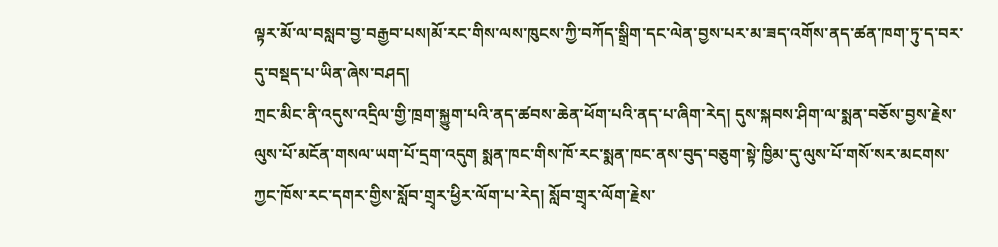ལྟར་མོ་ལ་བསླབ་བྱ་བརྒྱབ་པས།མོ་རང་གིས་ལས་ཁུངས་ཀྱི་བཀོད་སྒྲིག་དང་ལེན་བྱས་པར་མ་ཟད་འགོས་ནད་ཚན་ཁག་ཏུ་ད་བར་དུ་བསྡད་པ་ཡིན་ཞེས་བཤད།
ཀྲང་མིང་ནི་འདུས་འདྲིལ་གྱི་ཁྲག་སྐྱུག་པའི་ནད་ཚབས་ཆེན་ཕོག་པའི་ནད་པ་ཞིག་རེད། དུས་སྐབས་ཤིག་ལ་སྨན་བཅོས་བྱས་རྗེས་ལུས་པོ་མངོན་གསལ་ཡག་པོ་དྲག་འདུག སྨན་ཁང་གིས་ཁོ་རང་སྨན་ཁང་ནས་བུད་བཅུག་སྟེ་ཁྱིམ་དུ་ལུས་པོ་གསོ་སར་མངགས་ཀྱང་ཁོས་རང་དགར་གྱིས་སློབ་གྲྭར་ཕྱིར་ལོག་པ་རེད། སློབ་གྲྭར་ལོག་རྗེས་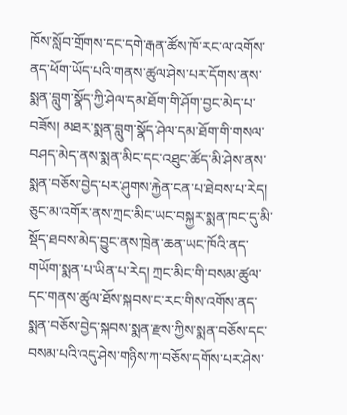ཁོས་སློབ་གྲོགས་དང་དགེ་རྒན་ཚོས་ཁོ་རང་ལ་འགོས་ནད་ཕོག་ཡོད་པའི་གནས་ཚུལ་ཤེས་པར་དོགས་ནས་སྨན་བླུག་སྣོད་ཀྱི་ཤེལ་དམ་ཐོག་གི་ཤོག་བྱང་མེད་པ་བཟོས། མཐར་སྨན་བླུག་སྣོད་ཤེལ་དམ་ཐོག་གི་གསལ་བཤད་མེད་ནས་སྨན་མིང་དང་འཐུང་ཚོད་མི་ཤེས་ནས་སྨན་བཅོས་བྱེད་པར་ཤུགས་རྐྱེན་ངན་པ་ཐེབས་པ་རེད། ཅུང་མ་འགོར་ནས་ཀྲང་མིང་ཡང་བསྐྱར་སྨན་ཁང་དུ་མི་སྡོད་ཐབས་མེད་བྱུང་ནས་ཁྲེན་ཆན་ཡང་ཁོའི་ནད་གཡོག་སྨན་པ་ཡིན་པ་རེད། ཀྲང་མིང་གི་བསམ་ཚུལ་དང་གནས་ཚུལ་ཐོས་སྐབས་ང་རང་གིས་འགོས་ནད་སྨན་བཅོས་བྱེད་སྐབས་སྨན་རྫས་ཀྱིས་སྨན་བཅོས་དང་བསམ་པའི་འདུ་ཤེས་གཉིས་ཀ་བཅོས་དགོས་པར་ཤེས་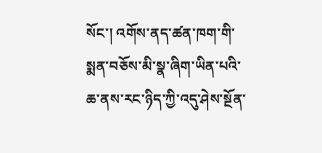སོང་། འགོས་ནད་ཚན་ཁག་གི་སྨན་བཅོས་མི་སྣ་ཞིག་ཡིན་པའི་ཆ་ནས་རང་ཉིད་ཀྱི་འདུ་ཤེས་སྔོན་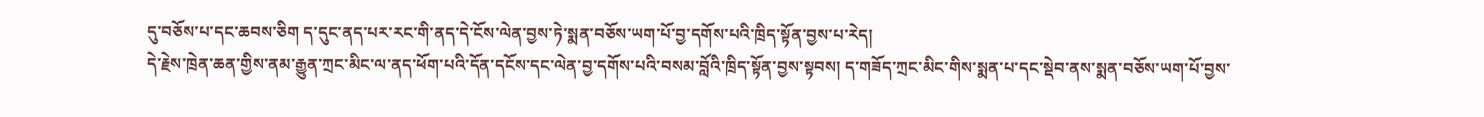དུ་བཅོས་པ་དང་ཆབས་ཅིག ད་དུང་ནད་པར་རང་གི་ནད་དེ་ངོས་ལེན་བྱས་ཏེ་སྨན་བཅོས་ཡག་པོ་བྱ་དགོས་པའི་ཁྲིད་སྟོན་བྱས་པ་རེད།
དེ་རྗེས་ཁྲེན་ཆན་གྱིས་ནམ་རྒྱུན་ཀྲང་མིང་ལ་ནད་ཕོག་པའི་དོན་དངོས་དང་ལེན་བྱ་དགོས་པའི་བསམ་བློའི་ཁྲིད་སྟོན་བྱས་སྟབས། ད་གཟོད་ཀྲང་མིང་གིས་སྨན་པ་དང་སྡེབ་ནས་སྨན་བཅོས་ཡག་པོ་བྱས་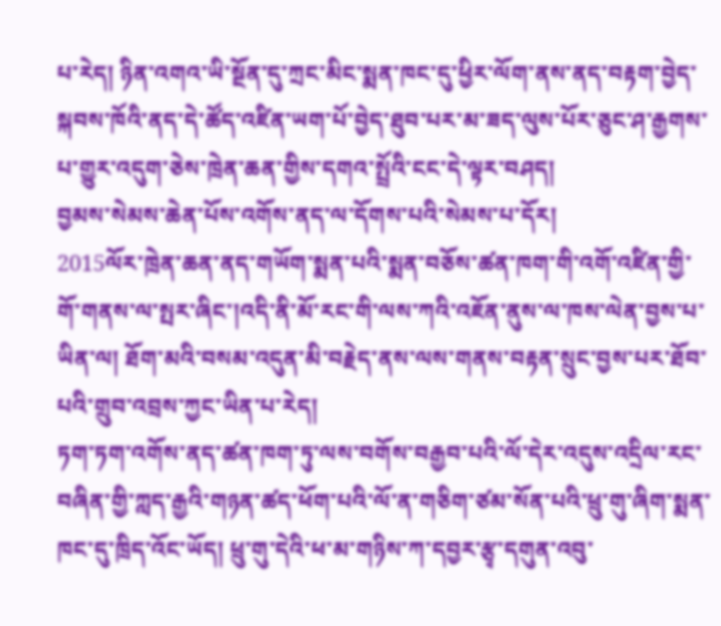པ་རེད། ཉིན་འགའ་ཡི་སྔོན་དུ་ཀྲང་མིང་སྨན་ཁང་དུ་ཕྱིར་ལོག་ནས་ནད་བརྟག་བྱེད་སྐབས་ཁོའི་ནད་དེ་ཚོད་འཛིན་ཡག་པོ་བྱེད་ཐུབ་པར་མ་ཟད་ལུས་པོར་ཅུང་ཤ་རྒྱགས་པ་གྱུར་འདུག་ཅེས་ཁྲེན་ཆན་གྱིས་དགའ་སྤྲོའི་ངང་དེ་ལྟར་བཤད།
བྱམས་སེམས་ཆེན་པོས་འགོས་ནད་ལ་དོགས་པའི་སེམས་པ་དོར།
2015ལོར་ཁྲེན་ཆན་ནད་གཡོག་སྨན་པའི་སྨན་བཅོས་ཚན་ཁག་གི་འགོ་འཛིན་གྱི་གོ་གནས་ལ་སྤར་ཞིང་།འདི་ནི་མོ་རང་གི་ལས་ཀའི་འཇོན་ནུས་ལ་ཁས་ལེན་བྱས་པ་ཡིན་ལ། ཐོག་མའི་བསམ་འདུན་མི་བརྗེད་ནས་ལས་གནས་བརྟན་སྲུང་བྱས་པར་ཐོབ་པའི་གྲུབ་འབྲས་ཀྱང་ཡིན་པ་རེད།
ཏག་ཏག་འགོས་ནད་ཚན་ཁག་ཏུ་ལས་བགོས་བརྒྱབ་པའི་ལོ་དེར་འདུས་འདྲིལ་རང་བཞིན་གྱི་ཀླད་རྒྱའི་གཉན་ཚད་ཕོག་པའི་ལོ་ན་གཅིག་ཙམ་སོན་པའི་ཕྲུ་གུ་ཞིག་སྨན་ཁང་དུ་ཁྲིད་འོང་ཡོད། ཕྲུ་གུ་དེའི་ཕ་མ་གཉིས་ཀ་དབྱར་རྩྭ་དགུན་འབུ་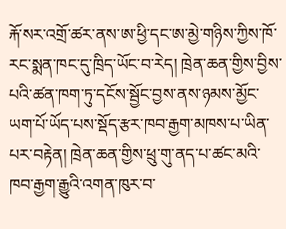རྐོ་སར་འགྲོ་ཚར་ནས་ཨ་ཕྱི་དང་ཨ་མྱེ་གཉིས་ཀྱིས་ཁོ་རང་སྨན་ཁང་དུ་ཁྲིད་ཡོང་བ་རེད། ཁྲེན་ཆན་གྱིས་བྱིས་པའི་ཚན་ཁག་ཏུ་དངོས་སྦྱོང་བྱས་ནས་ཉམས་མྱོང་ཡག་པོ་ཡོད་པས་སྡོད་རྩར་ཁབ་རྒྱག་མཁས་པ་ཡིན་པར་བརྟེན། ཁྲེན་ཆན་གྱིས་ཕྲུ་གུ་ནད་པ་ཚང་མའི་ཁབ་རྒྱག་རྒྱུའི་འགན་ཁུར་བ་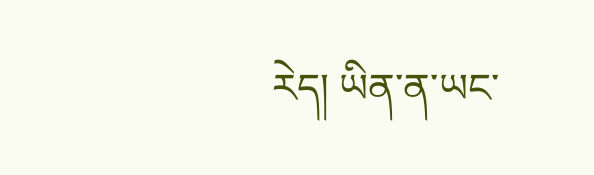རེད། ཡིན་ན་ཡང་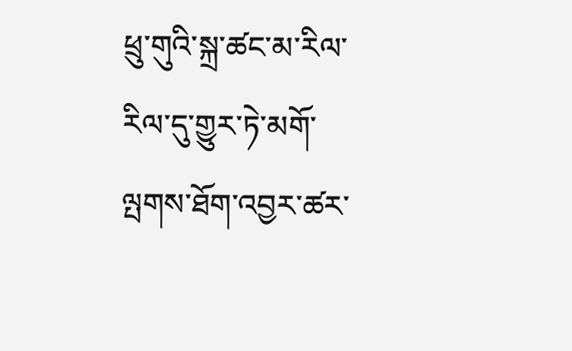ཕྲུ་གུའི་སྐྲ་ཚང་མ་རིལ་རིལ་དུ་གྱུར་ཏེ་མགོ་ལྤགས་ཐོག་འབྱར་ཚར་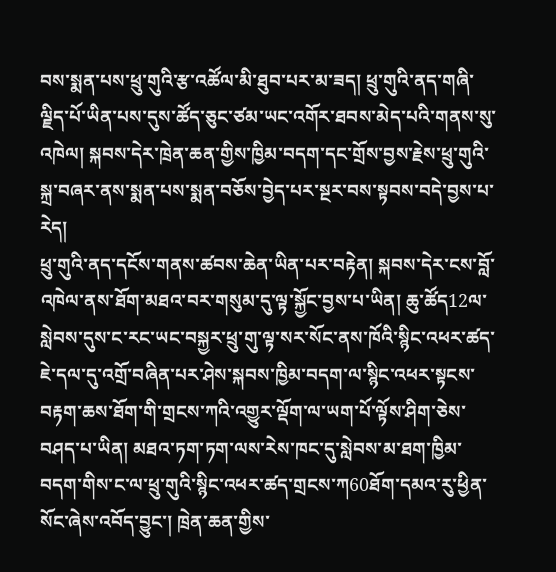བས་སྨན་པས་ཕྲུ་གུའི་རྩ་འཚོལ་མི་ཐུབ་པར་མ་ཟད། ཕྲུ་གུའི་ནད་གཞི་ལྗིད་པོ་ཡིན་པས་དུས་ཚོད་ཅུང་ཙམ་ཡང་འགོར་ཐབས་མེད་པའི་གནས་སུ་འཁེལ། སྐབས་དེར་ཁྲེན་ཆན་གྱིས་ཁྱིམ་བདག་དང་གྲོས་བྱས་རྗེས་ཕྲུ་གུའི་སྐྲ་བཞར་ནས་སྨན་པས་སྨན་བཅོས་བྱེད་པར་སྔར་བས་སྟབས་བདེ་བྱས་པ་རེད།
ཕྲུ་གུའི་ནད་དངོས་གནས་ཚབས་ཆེན་ཡིན་པར་བརྟེན། སྐབས་དེར་ངས་བློ་འཁེལ་ནས་ཐོག་མཐའ་བར་གསུམ་དུ་ལྟ་སྐྱོང་བྱས་པ་ཡིན། ཆུ་ཚོད12ལ་སླེབས་དུས་ང་རང་ཡང་བསྐྱར་ཕྲུ་གུ་ལྟ་སར་སོང་ནས་ཁོའི་སྙིང་འཕར་ཚད་ཇེ་དལ་དུ་འགྲོ་བཞིན་པར་ཤེས་སྐབས་ཁྱིམ་བདག་ལ་སྙིང་འཕར་སྟངས་བརྟག་ཆས་ཐོག་གི་གྲངས་ཀའི་འགྱུར་ལྡོག་ལ་ཡག་པོ་ལྟོས་ཤིག་ཅེས་བཤད་པ་ཡིན། མཐའ་ཏག་ཏག་ལས་རེས་ཁང་དུ་སླེབས་མ་ཐག་ཁྱིམ་བདག་གིས་ང་ལ་ཕྲུ་གུའི་སྙིང་འཕར་ཚད་གྲངས་ཀ60ཐོག་དམའ་རུ་ཕྱིན་སོང་ཞེས་འབོད་བྱུང་། ཁྲེན་ཆན་གྱིས་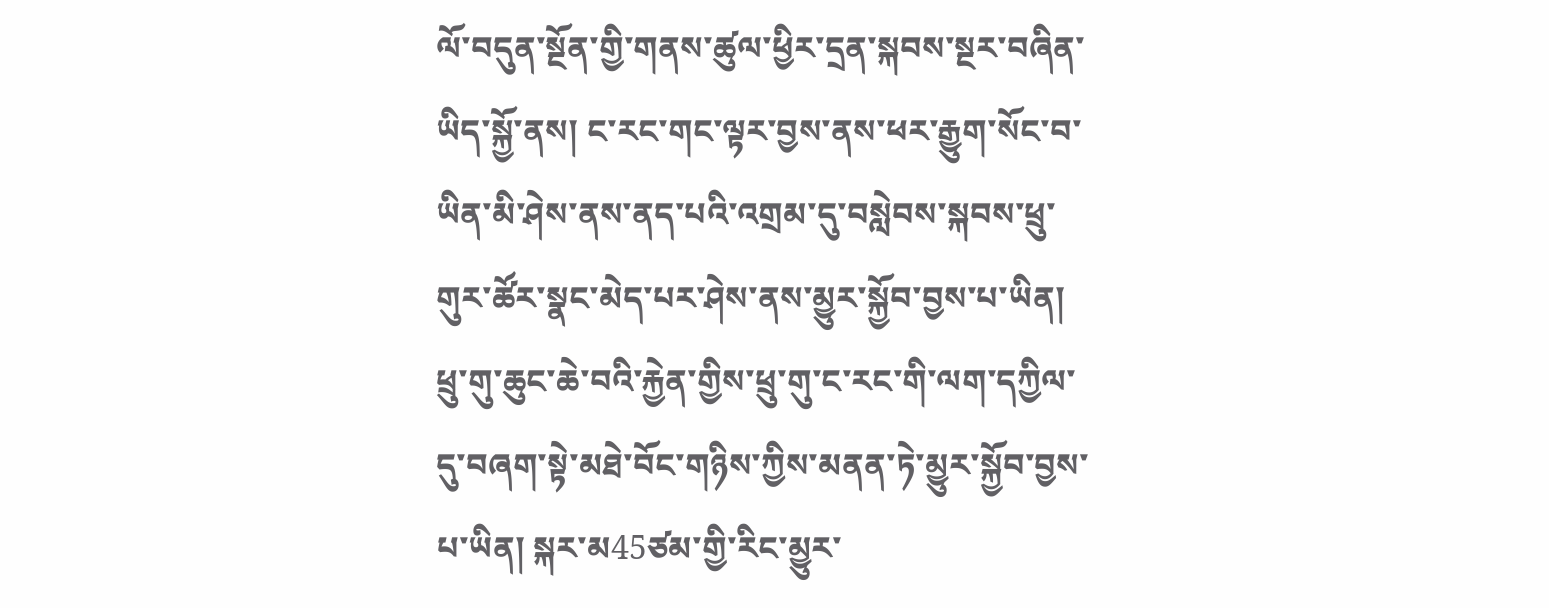ལོ་བདུན་སྔོན་གྱི་གནས་ཚུལ་ཕྱིར་དྲན་སྐབས་སྔར་བཞིན་ཡིད་སྐྱོ་ནས། ང་རང་གང་ལྟར་བྱས་ནས་ཕར་རྒྱུག་སོང་བ་ཡིན་མི་ཤེས་ནས་ནད་པའི་འགྲམ་དུ་བསླེབས་སྐབས་ཕྲུ་གུར་ཚོར་སྣང་མེད་པར་ཤེས་ནས་མྱུར་སྐྱོབ་བྱས་པ་ཡིན། ཕྲུ་གུ་ཆུང་ཆེ་བའི་རྐྱེན་གྱིས་ཕྲུ་གུ་ང་རང་གི་ལག་དཀྱིལ་དུ་བཞག་སྟེ་མཐེ་བོང་གཉིས་ཀྱིས་མནན་ཏེ་མྱུར་སྐྱོབ་བྱས་པ་ཡིན། སྐར་མ45ཙམ་གྱི་རིང་མྱུར་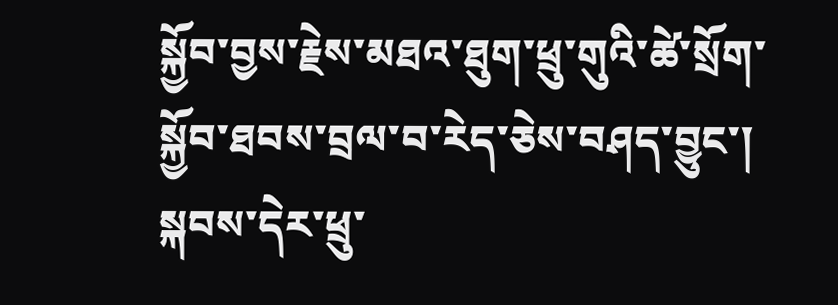སྐྱོབ་བྱས་རྗེས་མཐའ་ཐུག་ཕྲུ་གུའི་ཚེ་སྲོག་སྐྱོབ་ཐབས་བྲལ་བ་རེད་ཅེས་བཤད་བྱུང་། སྐབས་དེར་ཕྲུ་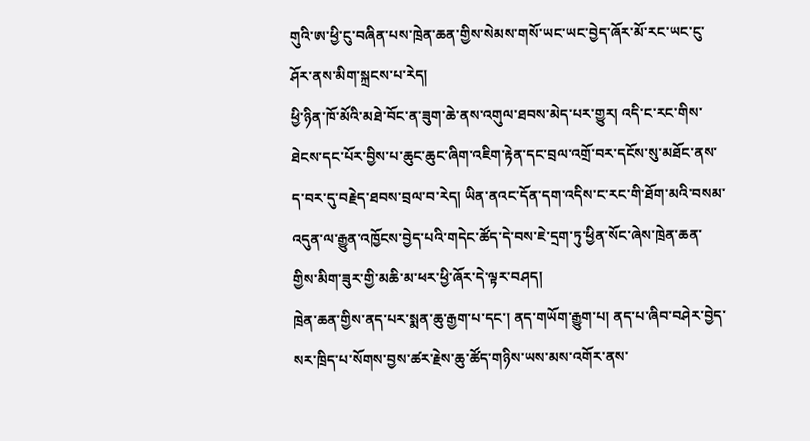གུའི་ཨ་ཕྱི་ངུ་བཞིན་པས་ཁྲེན་ཆན་གྱིས་སེམས་གསོ་ཡང་ཡང་བྱེད་ཞོར་མོ་རང་ཡང་ངུ་ཤོར་ནས་མིག་སྐྲངས་པ་རེད།
ཕྱི་ཉིན་ཁོ་མོའི་མཐེ་བོང་ན་ཟུག་ཆེ་ནས་འགུལ་ཐབས་མེད་པར་གྱུར། འདི་ང་རང་གིས་ཐེངས་དང་པོར་བྱིས་པ་ཆུང་ཆུང་ཞིག་འཇིག་རྟེན་དང་བྲལ་འགྲོ་བར་དངོས་སུ་མཐོང་ནས་ད་བར་དུ་བརྗེད་ཐབས་བྲལ་བ་རེད། ཡིན་ནའང་དོན་དག་འདིས་ང་རང་གི་ཐོག་མའི་བསམ་འདུན་ལ་རྒྱུན་འཁྱོངས་བྱེད་པའི་གདེང་ཚོད་དེ་བས་ཇེ་དྲག་ཏུ་ཕྱིན་སོང་ཞེས་ཁྲེན་ཆན་གྱིས་མིག་ཟུར་གྱི་མཆི་མ་ཕར་ཕྱི་ཞོར་དེ་ལྟར་བཤད།
ཁྲེན་ཆན་གྱིས་ནད་པར་སྨན་ཆུ་རྒྱག་པ་དང་། ནད་གཡོག་རྒྱུག་པ། ནད་པ་ཞིབ་བཤེར་བྱེད་སར་ཁྲིད་པ་སོགས་བྱས་ཚར་རྗེས་ཆུ་ཚོད་གཉིས་ཡས་མས་འགོར་ནས་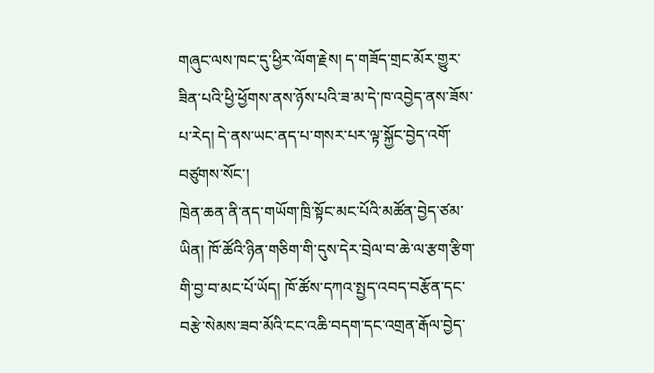གཞུང་ལས་ཁང་དུ་ཕྱིར་ལོག་རྗེས། ད་གཟོད་གྲང་མོར་གྱུར་ཟིན་པའི་ཕྱི་ཕྱོགས་ནས་ཉོས་པའི་ཟ་མ་དེ་ཁ་འབྱེད་ནས་ཟོས་པ་རེད། དེ་ནས་ཡང་ནད་པ་གསར་པར་ལྟ་སྐྱོང་བྱེད་འགོ་བཙུགས་སོང་།
ཁྲེན་ཆན་ནི་ནད་གཡོག་ཁྲི་སྟོང་མང་པོའི་མཚོན་བྱེད་ཙམ་ཡིན། ཁོ་ཚོའི་ཉིན་གཅིག་གི་དུས་དེར་བྲེལ་བ་ཆེ་ལ་རྩག་རྩིག་གི་བྱ་བ་མང་པོ་ཡོད། ཁོ་ཚོས་དཀའ་སྤྱད་འབད་བརྩོན་དང་བརྩེ་སེམས་ཟབ་མོའི་ངང་འཆི་བདག་དང་འགྲན་རྒོལ་བྱེད་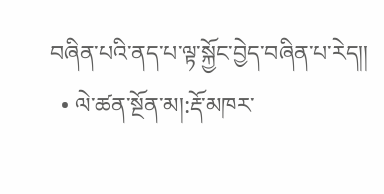བཞིན་པའི་ནད་པ་ལྟ་སྐྱོང་བྱེད་བཞིན་པ་རེད།།
  • ལེ་ཚན་སྔོན་མ།:རྡོ་མཁར་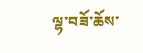ལྷ་བཟོ་ཆོས་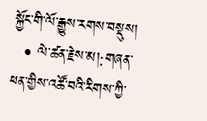སྐྱོང་གི་ལོ་རྒྱུས་རགས་བསྡུས།
  • ལེ་ཚན་རྗེས་མ།:གཞན་ཕན་གྱིས་འཚོ་བའི་རིགས་ཀྱི་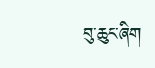བུ་ཆུང་ཞིག